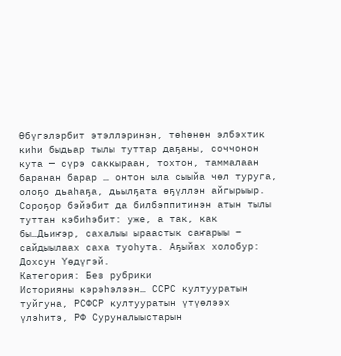Өбүгэлэрбит этэллэринэн, төһөнөн элбэхтик киһи быдьар тылы туттар даҕаны, соччонон кута — сүрэ саккыраан, тохтон, таммалаан баранан барар … онтон ыла сыыйа чөл туруга, олоҕо дьаһаҕа, дьылҕата өҕүллэн айгырыыр. Сороҕор бэйэбит да билбэппитинэн атын тылы туттан кэбиһэбит: уже, а так, как бы…Дьиҥэр, сахалыы ыраастык саҥарыы – сайдыылаах саха туоһута. Аҕыйах холобур: Дохсун Үөдүгэй.
Категория: Без рубрики
Историяны кэрэһэлээн… ССРС култууратын туйгуна, РСФСР култууратын үтүөлээх үлэһитэ, РФ Суруналыыстарын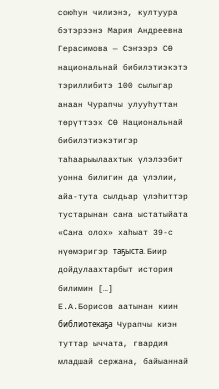союһун чилиэнэ, култуура бэтэрээнэ Мария Андреевна Герасимова — Сэҥээрэ СӨ национальнай бибилэтиэкэтэ тэриллибитэ 100 сылыгар анаан Чурапчы улууһуттан төрүттээх СӨ Национальнай бибилэтиэкэтигэр таһаарыылаахтык үлэлээбит уонна билигин да үлэлии, айа-тута сылдьар үлэһиттэр тустарынан саҥа ыстатыйата «Саҥа олох» хаһыат 39-с нүөмэригэр таҕыста. Биир дойдулаахтарбыт история билимин […]
Е.А.Борисов аатынан киин библиотекаҕа Чурапчы киэн туттар ыччата, гвардия младшай сержана, байыаннай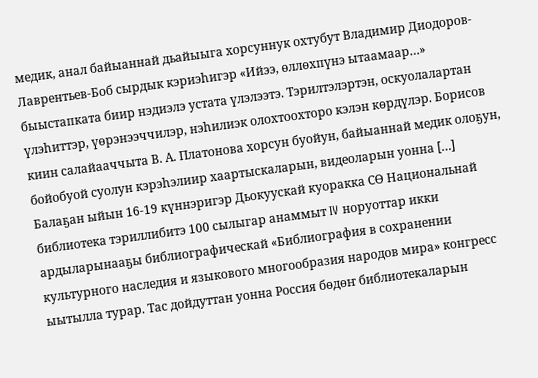медик, анал байыаннай дьайыыга хорсуннук охтубут Владимир Диодоров-Лаврентьев-Боб сырдык кэриэһигэр «Ийээ, өллөхпүнэ ытаамаар…» быыстапката биир нэдиэлэ устата үлэлээтэ. Тэрилтэлэртэн, оскуолалартан үлэһиттэр, үөрэнээччилэр, нэһилиэк олохтоохторо кэлэн көрдүлэр. Борисов киин салайааччыта В. А. Платонова хорсун буойун, байыаннай медик олоҕун, бойобуой суолун кэрэһэлиир хаартыскаларын, видеоларын уонна […]
Балаҕан ыйын 16-19 күннэригэр Дьокуускай куоракка СӨ Национальнай библиотека тэриллибитэ 100 сылыгар анаммыт IV норуоттар икки ардыларынааҕы библиографическай «Библиография в сохранении культурного наследия и языкового многообразия народов мира» конгресс ыытылла турар. Тас дойдуттан уонна Россия бөдөҥ библиотекаларын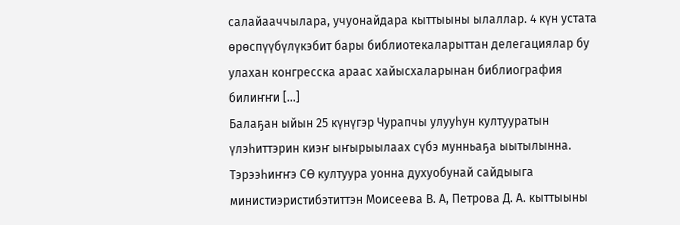салайааччылара, учуонайдара кыттыыны ылаллар. 4 күн устата өрөспүүбүлүкэбит бары библиотекаларыттан делегациялар бу улахан конгресска араас хайысхаларынан библиография билиҥҥи […]
Балаҕан ыйын 25 күнүгэр Чурапчы улууһун култууратын үлэһиттэрин киэҥ ыҥырыылаах сүбэ мунньаҕа ыытылынна. Тэрээһиҥҥэ СӨ култуура уонна духуобунай сайдыыга министиэристибэтиттэн Моисеева В. А, Петрова Д. А. кыттыыны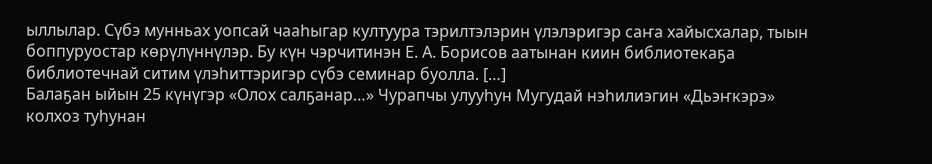ыллылар. Сүбэ мунньах уопсай чааһыгар култуура тэрилтэлэрин үлэлэригэр саҥа хайысхалар, тыын боппуруостар көрүлүннүлэр. Бу күн чэрчитинэн Е. А. Борисов аатынан киин библиотекаҕа библиотечнай ситим үлэһиттэригэр сүбэ семинар буолла. […]
Балаҕан ыйын 25 күнүгэр «Олох салҕанар…» Чурапчы улууһун Мугудай нэһилиэгин «Дьэҥкэрэ» колхоз туһунан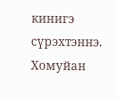кинигэ сүрэхтэннэ. Хомуйан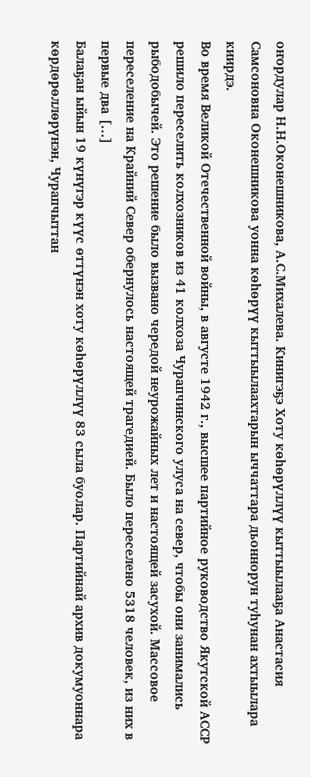оҥордулар Н.Н.Оконешникова, А.С.Михалева. Кинигэҕэ Хоту көһөрүллүү кыттыылааҕа Анастасия Самсоновна Оконешникова уонна көһөрүү кыттыылаахтарын ыччаттара дьоннорун туһунан ахтыылара киирдэ.
Во время Великой Отечественной войны, в августе 1942 г., высшее партийное руководство Якутской АССР решило переселить колхозников из 41 колхоза Чурапчинского улуса на север, чтобы они занимались рыбодобычей. Это решение было вызвано чередой неурожайных лет и настоящей засухой. Массовое переселение на Крайний Север обернулось настоящей трагедией. Было переселено 5318 человек, из них в первые два […]
Балаҕан ыйын 19 күнүгэр күүс өттүнэн хоту көһөрүллүү 83 сыла буолар. Партийнай архив докумуоннара көрдөрөллөрүнэн, Чурапчыттан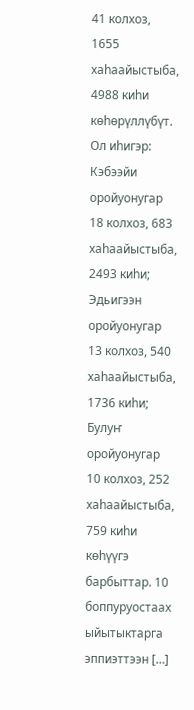41 колхоз, 1655 хаһаайыстыба, 4988 киһи көһөрүллүбүт. Ол иһигэр: Кэбээйи оройуонугар 18 колхоз, 683 хаһаайыстыба, 2493 киһи; Эдьигээн оройуонугар 13 колхоз, 540 хаһаайыстыба, 1736 киһи; Булуҥ оройуонугар 10 колхоз, 252 хаһаайыстыба, 759 киһи көһүүгэ барбыттар. 10 боппуруостаах ыйытыктарга эппиэттээн […]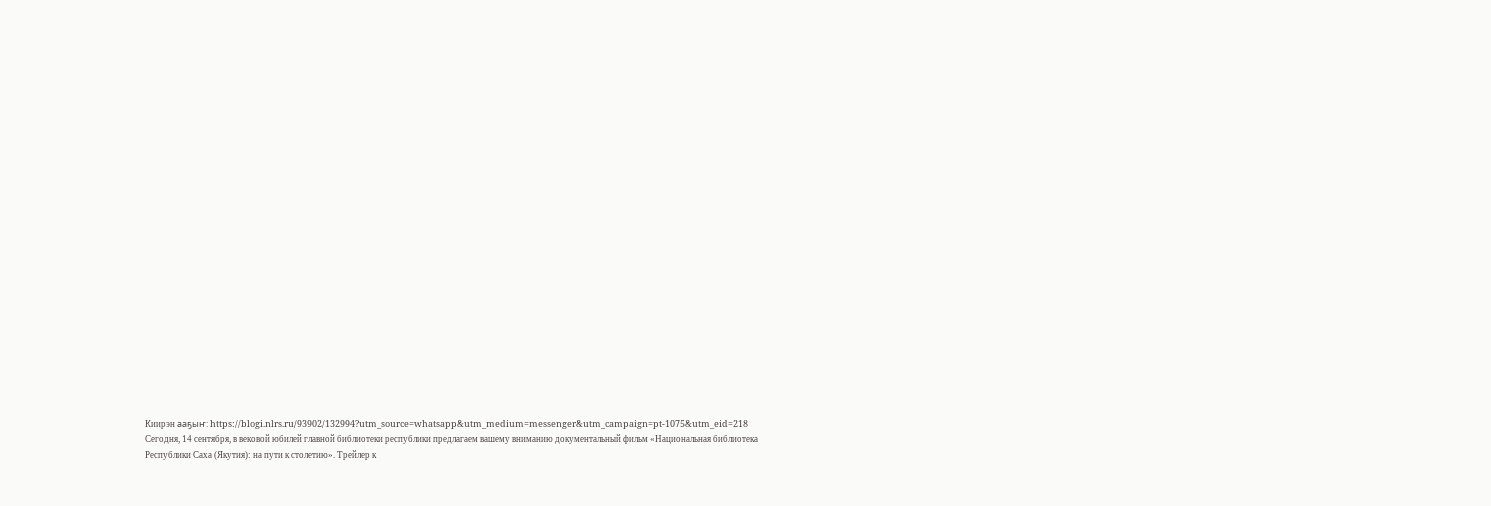Киирэн ааҕыҥ: https://blogi.nlrs.ru/93902/132994?utm_source=whatsapp&utm_medium=messenger&utm_campaign=pt-1075&utm_eid=218
Сегодня, 14 сентября, в вековой юбилей главной библиотеки республики предлагаем вашему вниманию документальный фильм «Национальная библиотека Республики Саха (Якутия): на пути к столетию». Трейлер к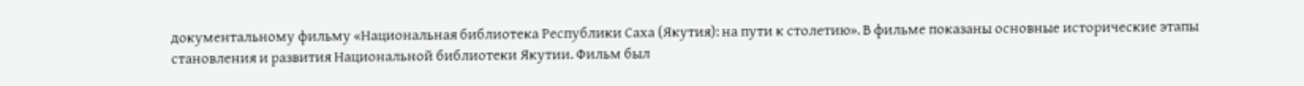документальному фильму «Национальная библиотека Республики Саха (Якутия): на пути к столетию». В фильме показаны основные исторические этапы становления и развития Национальной библиотеки Якутии. Фильм был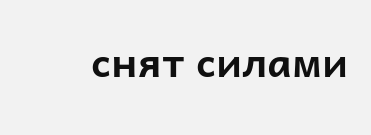снят силами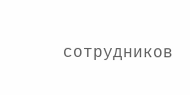сотрудников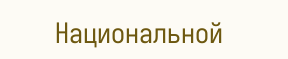Национальной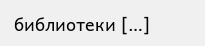библиотеки […]